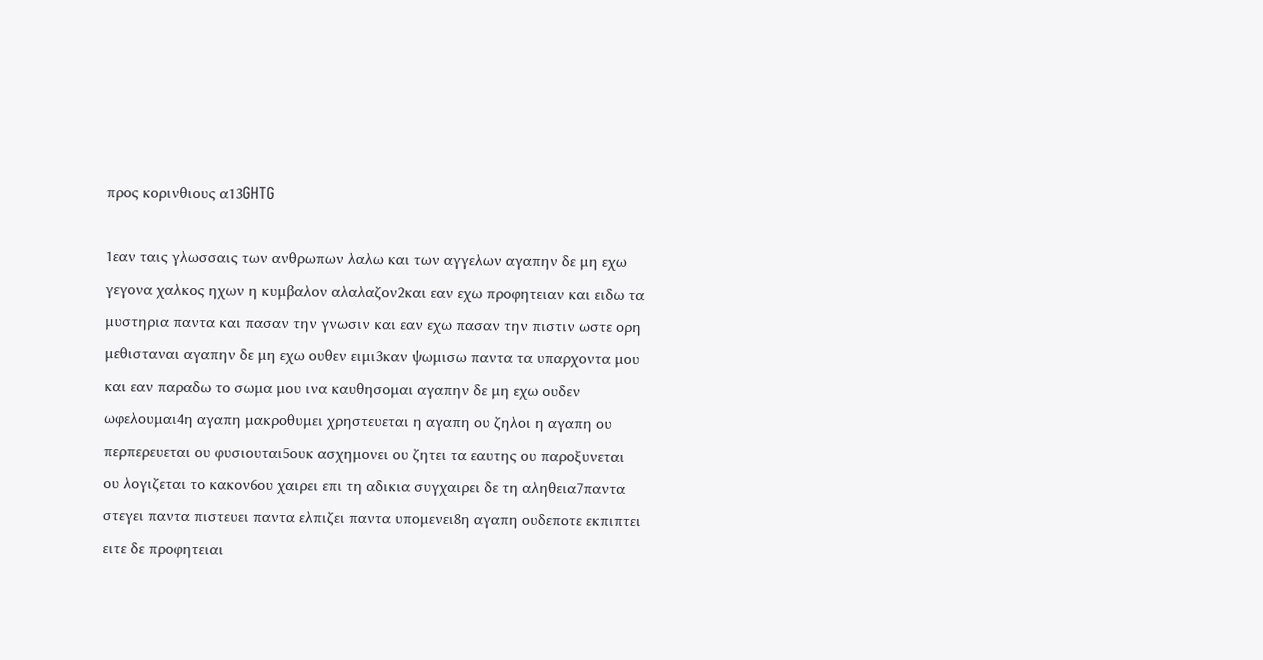προς κορινθιους α13GHTG

1εαν ταις γλωσσαις των ανθρωπων λαλω και των αγγελων αγαπην δε μη εχω γεγονα χαλκος ηχων η κυμβαλον αλαλαζον2και εαν εχω προφητειαν και ειδω τα μυστηρια παντα και πασαν την γνωσιν και εαν εχω πασαν την πιστιν ωστε ορη μεθισταναι αγαπην δε μη εχω ουθεν ειμι3καν ψωμισω παντα τα υπαρχοντα μου και εαν παραδω το σωμα μου ινα καυθησομαι αγαπην δε μη εχω ουδεν ωφελουμαι4η αγαπη μακροθυμει χρηστευεται η αγαπη ου ζηλοι η αγαπη ου περπερευεται ου φυσιουται5ουκ ασχημονει ου ζητει τα εαυτης ου παροξυνεται ου λογιζεται το κακον6ου χαιρει επι τη αδικια συγχαιρει δε τη αληθεια7παντα στεγει παντα πιστευει παντα ελπιζει παντα υπομενει8η αγαπη ουδεποτε εκπιπτει ειτε δε προφητειαι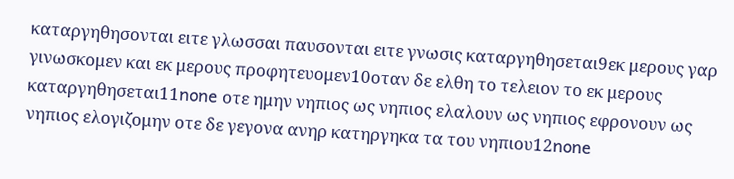καταργηθησονται ειτε γλωσσαι παυσονται ειτε γνωσις καταργηθησεται9εκ μερους γαρ γινωσκομεν και εκ μερους προφητευομεν10οταν δε ελθη το τελειον το εκ μερους καταργηθησεται11none οτε ημην νηπιος ως νηπιος ελαλουν ως νηπιος εφρονουν ως νηπιος ελογιζομην οτε δε γεγονα ανηρ κατηργηκα τα του νηπιου12none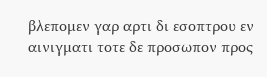βλεπομεν γαρ αρτι δι εσοπτρου εν αινιγματι τοτε δε προσωπον προς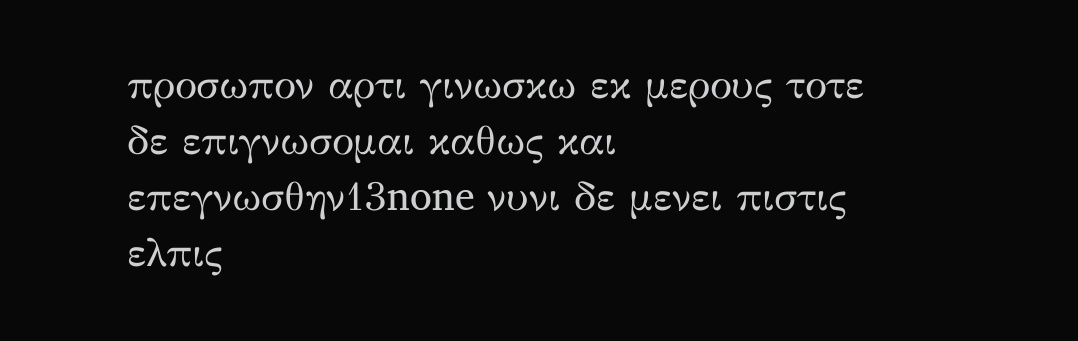προσωπον αρτι γινωσκω εκ μερους τοτε δε επιγνωσομαι καθως και επεγνωσθην13none νυνι δε μενει πιστις ελπις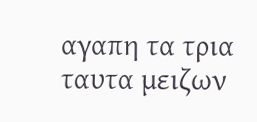αγαπη τα τρια ταυτα μειζων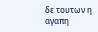δε τουτων η αγαπη